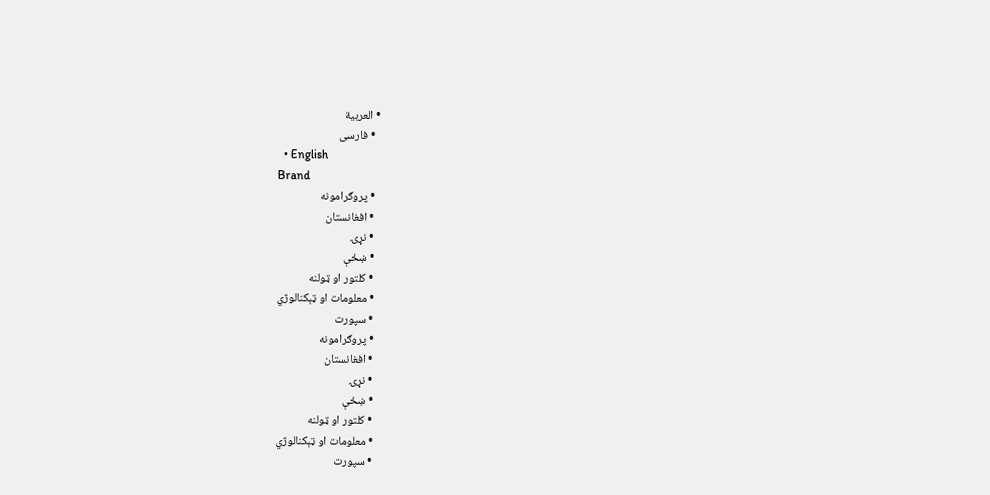• العربية
  • فارسی
  • English
Brand
  • پروګرامونه
  • افغانستان
  • نړۍ
  • ښځې
  • کلتور او ټولنه
  • معلومات او ټېکنالوژي
  • سپورت
  • پروګرامونه
  • افغانستان
  • نړۍ
  • ښځې
  • کلتور او ټولنه
  • معلومات او ټېکنالوژي
  • سپورت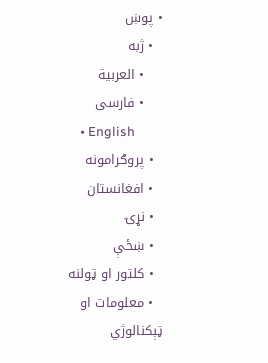• پوښ
  • ژبه
    • العربية
    • فارسی
    • English
  • پروګرامونه
  • افغانستان
  • نړۍ
  • ښځې
  • کلتور او ټولنه
  • معلومات او ټېکنالوژي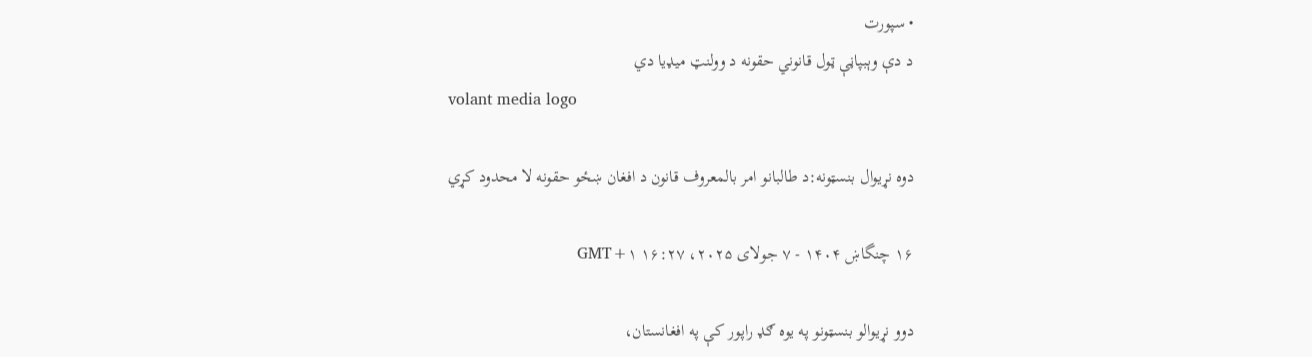• سپورت
د دې وېبپاڼې ټول قانوني حقونه د وولنټ میډیا دي
volant media logo

دوه نړیوال بنسټونه:د طالبانو امر بالمعروف قانون د افغان ښځو حقونه لا محدود کړي

۱۶ چنگاښ ۱۴۰۴ - ۷ جولای ۲۰۲۵، ۱۶:۲۷ GMT+۱

دوو نړیوالو بنسټونو په یوه ګډ راپور کې په افغانستان،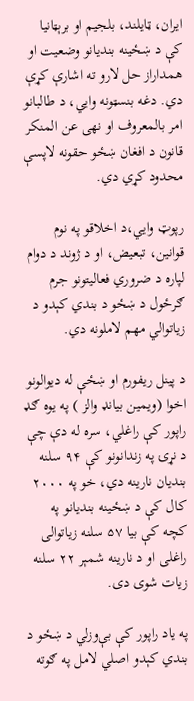ایران، ټایلند، بلجیم او برېټانیا کې د ښځینه بندیانو وضعیت او همداراز حل لارو ته اشارې کړې دي. دغه بنسټونه وايي، د طالبانو امر بالمعروف او نهی عن المنکر قانون د افغان ښځو حقونه لاپسې محدود کړي دي.

رپوټ وايي،د اخلاقو په نوم قوانین، تبعیض، او د ژوند د دوام لپاره د ضروري فعالیتونو جرم ګرځول د ښځو د بندي کېدو د زیاتوالي مهم لاملونه دي.

د پینل ریفورم او ښځې له دیوالونو اخوا (ویمین بیانډ والز ) په یوه ګډ راپور کې راغلي، سره له دې چې د نړۍ په زندانونو کې ۹۴ سلنه بندیان نارینه دي، خو په ۲۰۰۰ کال کې د ښځینه بندیانو په کچه کې بیا ۵۷ سلنه زیاتوالی راغلی او د نارینه شمېر ۲۲ سلنه زیات شوی دی.

په یاد راپور کې بې‌وزلي د ښځو د بندي کېدو اصلي لامل په ګوته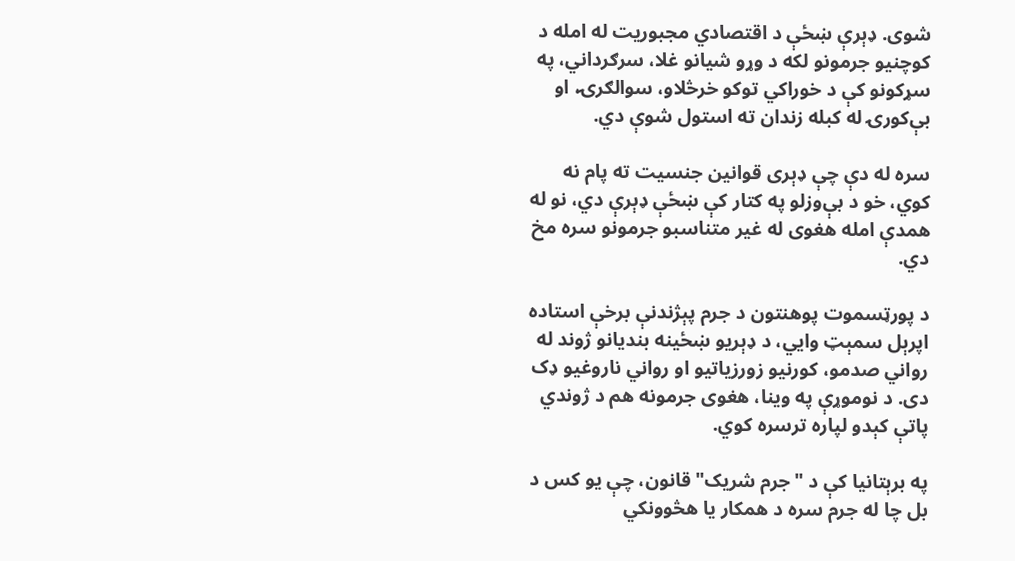شوی. ډېرې ښځې د اقتصادي مجبوریت له امله د کوچنیو جرمونو لکه د وړو شیانو غلا، سرګرداني، په سړکونو کې د خوراکي توکو خرڅلاو، سوالګرۍ، او بې‌کورۍ له کبله زندان ته استول شوې دي.

سره له دې چې ډېری قوانین جنسیت ته پام نه کوي، خو د بې‌وزلو په کتار کې ښځې ډېرې دي، نو له همدې امله هغوی له غیر متناسبو جرمونو سره مخ دي.

د پورټسموت پوهنتون د جرم پېژندنې برخې استاده اپرېل سمېټ وايي، د ډېریو ښځینه بندیانو ژوند له رواني صدمو، کورنيو زورزیاتیو او رواني ناروغیو ډک دی. د نوموړې په وینا، هغوی جرمونه هم د ژوندي پاتې کېدو لپاره ترسره کوي.

په برېتانیا کې د "جرم شریک" قانون، چې یو کس د بل چا له جرم سره د همکار یا هڅوونکي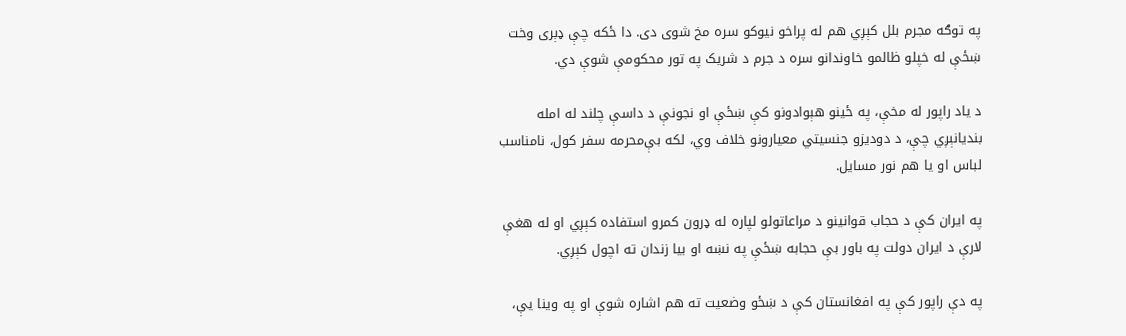په توګه مجرم بلل کېږي هم له پراخو نیوکو سره مخ شوی دی. دا ځکه چې ډېری وخت ښځې له خپلو ظالمو خاوندانو سره د جرم د شریک په تور محکومې شوې دي.

د یاد راپور له مخې، په ځینو هېوادونو کې ښځې او نجونې د داسې چلند له امله بندیانېږي چې، د دودیزو جنسیتي معیارونو خلاف وي، لکه بې‌محرمه سفر کول، نامناسب لباس او یا هم نور مسایل.

په ایران کې د حجاب قوانینو د مراعاتولو لپاره له ډرون کمرو استفاده کېږي او له هغې لارې د ایران دولت په باور بې حجابه ښځې په نښه او بیا زندان ته اچول کېږي.

په دې راپور کې په افغانستان کې د ښځو وضعیت ته هم اشاره شوې او په وینا یې،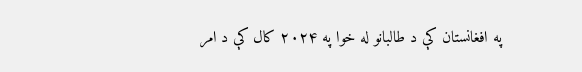په افغانستان کې د طالبانو له خوا په ۲۰۲۴ کال کې د امر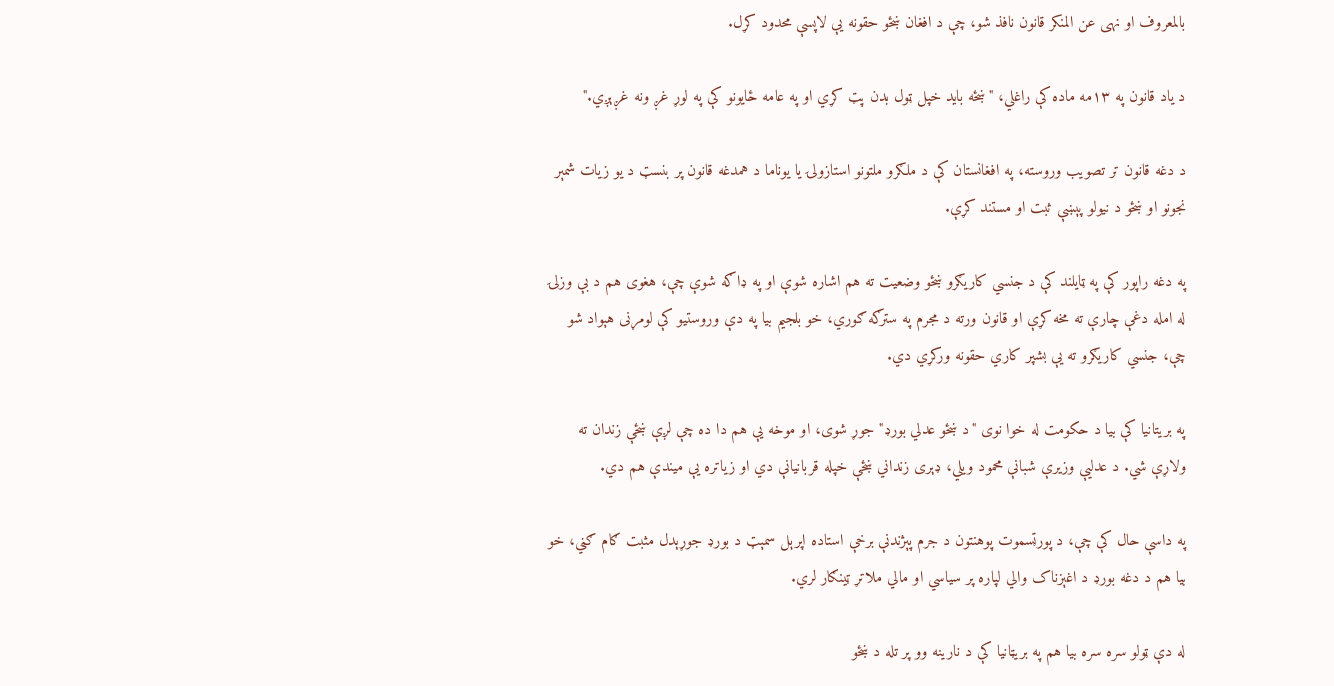بالمعروف او نهی عن المنکر قانون نافذ شو، چې د افغان ښځو حقونه یې لاپسې محدود کړل.

د یاد قانون په ۱۳مه ماده کې راغلي، "ښځه باید خپل ټول بدن پټ کړي او په عامه ځایونو کې په لوړ غږ ونه غږېږي."

د دغه قانون تر تصویب وروسته، په افغانستان کې د ملګرو ملتونو استازولۍ یا یوناما د همدغه قانون پر بنسټ د یو زیات شمېر نجونو او ښځو د نیولو پېښې ثبت او مستند کړې.

په دغه راپور کې په ټایلند کې د جنسي کاریګرو ښځو وضعیت ته هم اشاره شوې او په ډاګه شوې چې، هغوی هم د بې وزلۍ له امله دغې چارې ته مخه کړې او قانون ورته د مجرم په سترګه ګوري، خو بلجیم بیا په دې وروستیو کې لومړنی هېواد شو چې، جنسي کاریګرو ته یې بشپر کاري حقونه ورکړي دي.

په بریتانیا کې بیا د حکومت له خوا نوی "د ښځو عدلي بورډ" جوړ شوی، او موخه یې هم دا ده چې لږې ښځې زندان ته ولاړې شي. د عدلیې وزیرې شبانې محمود ویلي، ډېری زنداني ښځې خپله قربانیانې دي او زیاتره یې میندې هم دي.

په داسې حال کې چې، د پورټسموت پوهنتون د جرم پېژندنې برخې استاده اپرېل سمېټ د بورډ جوړېدل مثبت ګام ګڼي، خو بیا هم د دغه بورډ د اغېزناک والي لپاره پر سیاسي او مالي ملاتړ ټینګار لري.

له دې ټولو سره سره بیا هم په بریټانیا کې د نارینه وو پر تله د ښځو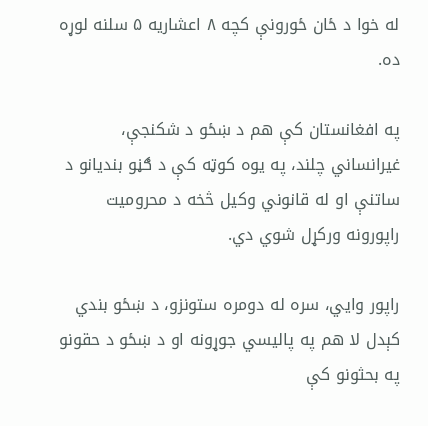له خوا د ځان ځورونې کچه ۸ اعشاریه ۵ سلنه لوړه ده.

په افغانستان کې هم د ښځو د شکنجې، غیرانساني چلند، په یوه کوټه کې د ګڼو بندیانو د ساتنې او له قانوني وکیل څخه د محرومیت راپورونه ورکړل شوي دي.

راپور وايي، سره له دومره ستونزو، د ښځو بندي کېدل لا هم په پالیسي جوړونه او د ښځو د حقونو په بحثونو کې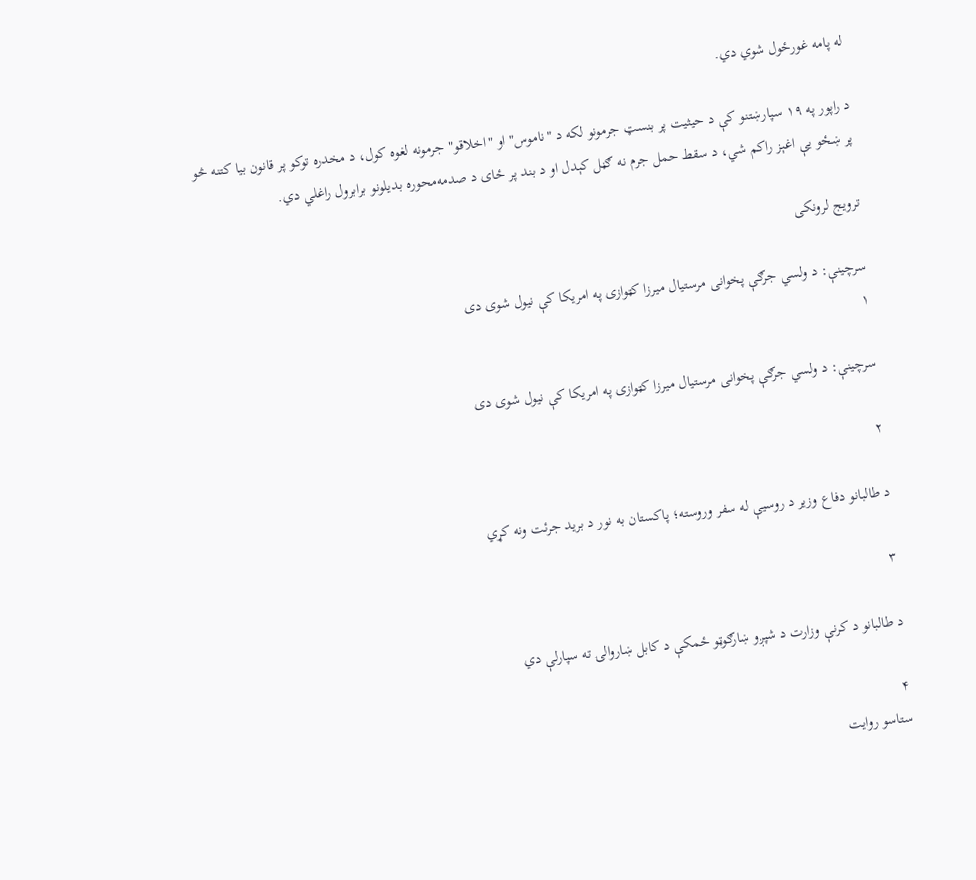له پامه غورځول شوي دي.

د راپور په ۱۹ سپارښتنو کې د حیثیت پر بنسټ جرمونو لکه د "ناموس" او "اخلاقو" جرمونه لغوه کول، د مخدره توکو پر قانون بیا کتنه څو پر ښځو یې اغېز راکم شي، د سقط حمل جرم نه ګڼل کېدل او د بند پر ځای د صدمه‌محوره بدیلونو برابرول راغلي دي.

ترویج لرونکی

سرچینې: د ولسي جرګې پخوانی مرستیال میرزا کټوازی په امریکا کې نیول شوی دی
۱

سرچینې: د ولسي جرګې پخوانی مرستیال میرزا کټوازی په امریکا کې نیول شوی دی

۲

د طالبانو دفاع وزیر د روسیې له سفر وروسته؛ پاکستان به نور د برید جرئت ونه کړي

۳

د طالبانو د کرنې وزارت د شپږو ښارګوټو ځمکې د کابل ښاروالۍ ته سپارلې دي

۴
ستاسو روایت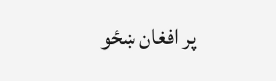پر افغان ښځو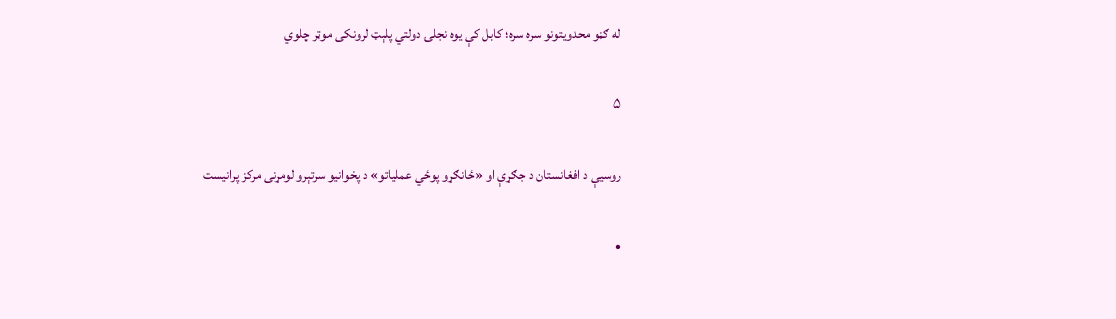له ګڼو محدویتونو سره سره؛ کابل کې یوه نجلۍ دولتي پلېټ لرونکی موټر چلوي

۵

روسیې د افغانستان د جګړې او «ځانګړو پوځي عملیاتو» د پخوانیو سرتېرو لومړنی مرکز پرانیست

•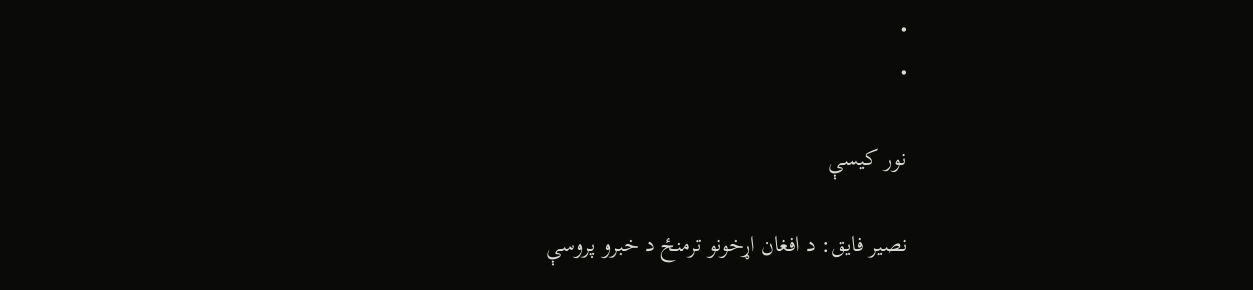•
•

نور کیسې

نصیر فایق: د افغان اړخونو ترمنځ د خبرو پروسې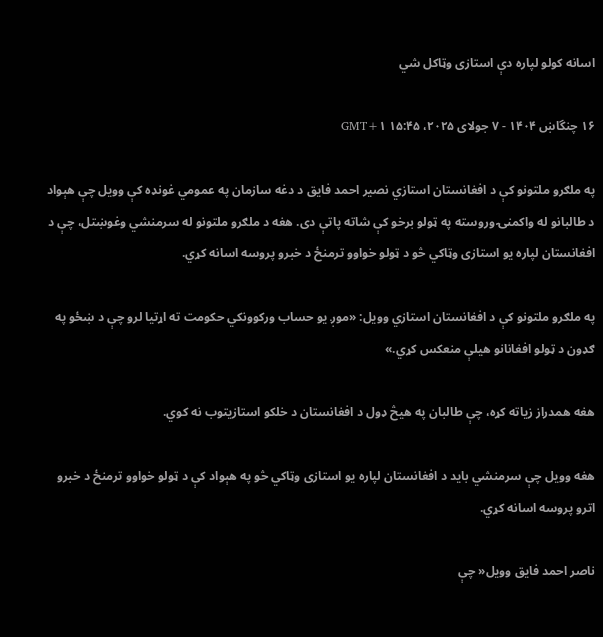اسانه کولو لپاره دې استازی وټاکل شي

۱۶ چنگاښ ۱۴۰۴ - ۷ جولای ۲۰۲۵، ۱۵:۴۵ GMT+۱

په ملګرو ملتونو کې د افغانستان استازي نصیر احمد فایق د دغه سازمان په عمومي غونډه کې وویل چې هېواد د طالبانو له واکمنۍ وروسته په ټولو برخو کې شاته پاتې دی. هغه د ملګرو ملتونو له سرمنشي وغوښتل، چې د افغانستان لپاره یو استازی وټاکي څو د ټولو خواوو ترمنځ د خبرو پروسه اسانه کړي.

په ملګرو ملتونو کې د افغانستان استازي وویل: «موږ یو حساب ورکوونکي حکومت ته اړتیا لرو چې د ښځو په ګډون د ټولو افغانانو هیلې منعکس کړي.»

هغه همدراز زیاته کړه، چې طالبان په هیڅ ډول د افغانستان د خلکو استازیتوب نه کوي.

هغه وویل چې سرمنشي باید د افغانستان لپاره یو استازی وټاکي څو په هېواد کې د ټولو خواوو ترمنځ د خبرو اترو پروسه اسانه کړي.

ناصر احمد فایق وویل« چې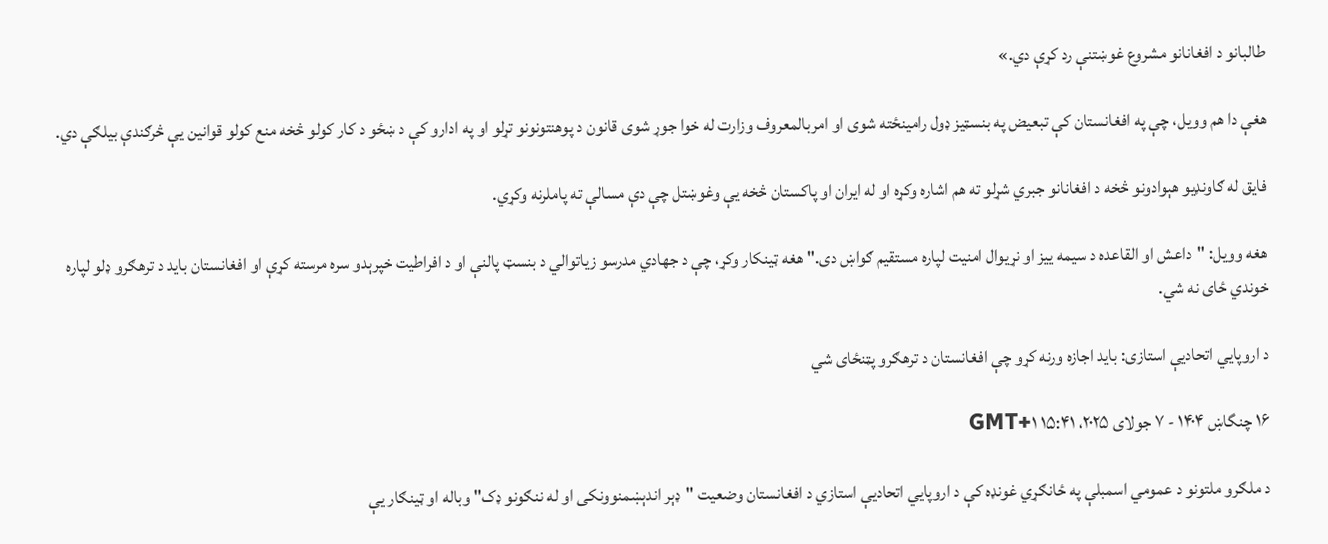طالبانو د افغانانو مشروع غوښتنې رد کړې دي.»

هغې دا هم وویل، چې په افغانستان کې تبعیض په بنسټیز ډول رامینځته شوی او امربالمعروف وزارت له خوا جوړ شوی قانون د پوهنتونونو تړلو او په ادارو کې د ښځو د کار کولو څخه منع کولو قوانین یې څرګندې بیلګې دي.

فایق له ګاونډیو هېوادونو څخه د افغانانو جبري شړلو ته هم اشاره وکړه او له ایران او پاکستان څخه یې وغوښتل چې دې مسالې ته پاملرنه وکړي.

هغه وویل: "داعش او القاعده د سیمه ییز او نړیوال امنیت لپاره مستقیم ګواښ دی." هغه ټینکار وکړ، چې د جهادي مدرسو زیاتوالي د بنسټ پالنې او د افراطیت خپرېدو سره مرسته کړې او افغانستان باید د ترهګرو ډلو لپاره خوندي ځای نه شي.

د اروپايي اتحادیې استازی: باید اجازه ورنه کړو چې افغانستان د ترهګرو پټنځای شي

۱۶ چنگاښ ۱۴۰۴ - ۷ جولای ۲۰۲۵، ۱۵:۴۱ GMT+۱

د ملګرو ملتونو د عمومي اسمبلې په ځانګړي غونډه کې د اروپايي اتحادیې استازي د افغانستان وضعیت "ډېر اندېښمنوونکی او له ننګونو ډک" وباله او ټینګار یې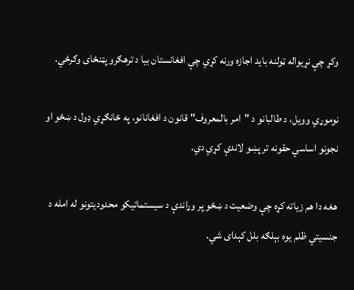وکړ چې نړیواله ټولنه باید اجازه ورنه کړي چې افغانستان بیا د ترهګرو پټنځای وګرځي.

نوموړي وویل، د طالبانو د "امر بالمعروف" قانون د افغانانو، په ځانګړي ډول د ښځو او نجونو اساسي حقونه تر پښو لاندې کړي دي.

هغه دا هم زیاته کړه چې وضعیت د ښځو پر وړاندې د سیستماتیکو محدودیتونو له امله د جنسیتي ظلم یوه بېلګه بلل کېدای شي.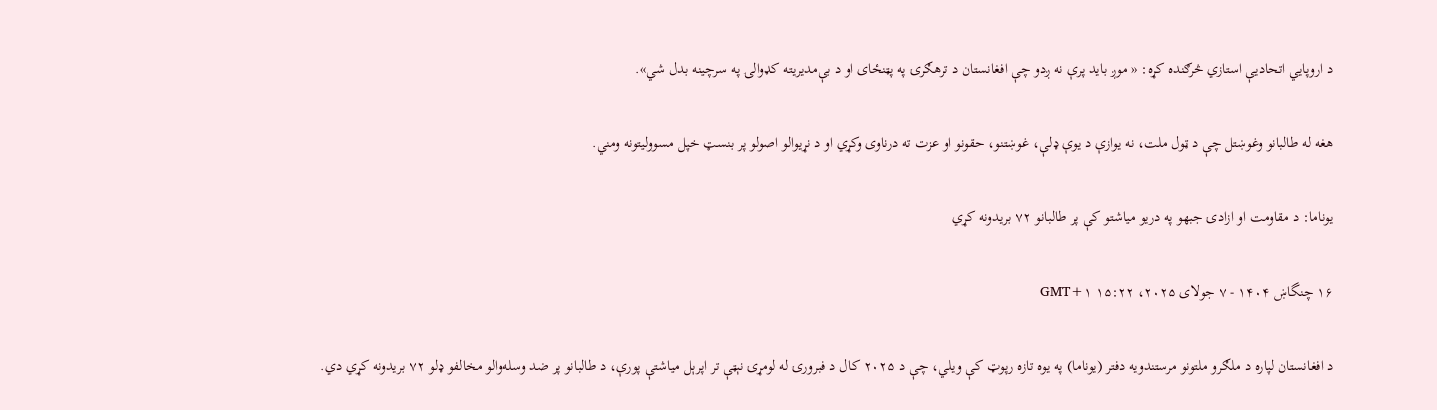د اروپايي اتحادیې استازي څرګنده کړه: « موږ باید پرې نه ږدو چې افغانستان د ترهګرۍ په پټنځای او د بې‌مدیریته کډوالۍ په سرچینه بدل شي».

هغه له طالبانو وغوښتل چې د ټول ملت، نه یوازې د یوې ډلې، غوښتنو، حقونو او عزت ته درناوی وکړي او د نړیوالو اصولو پر بنسټ خپل مسوولیتونه ومني.

یوناما: د مقاومت او ازادۍ جبهو په دریو میاشتو کې پر طالبانو ۷۲ بریدونه کړي

۱۶ چنگاښ ۱۴۰۴ - ۷ جولای ۲۰۲۵، ۱۵:۲۲ GMT+۱

د افغانستان لپاره د ملګرو ملتونو مرستندویه دفتر (یوناما) په یوه تازه رپوټ کې ویلي، چې د ۲۰۲۵ کال د فبرورۍ له لومړۍ نېټې تر اپرېل میاشتې پورې، د طالبانو پر ضد وسله‌والو مخالفو ډلو ۷۲ بریدونه کړي دي.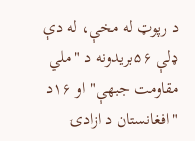د رپوټ له مخې، له دې ډلې ۵۶بریدونه د "ملي مقاومت جبهې" او ۱۶د "افغانستان د ازادۍ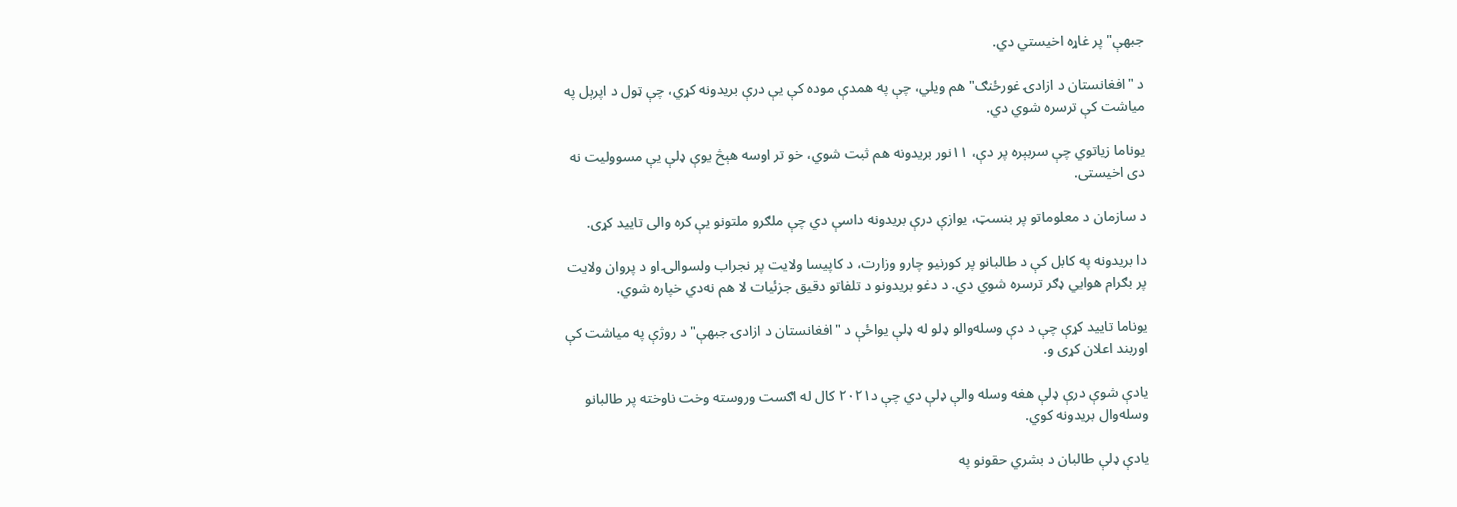جبهې" پر غاړه اخیستي دي.

د "افغانستان د ازادۍ غورځنګ" هم ویلي، چې په همدې موده کې یې درې بریدونه کړي، چې ټول د اپرېل په میاشت کې ترسره شوي دي.

یوناما زیاتوي چې سربېره پر دې، ۱۱نور بریدونه هم ثبت شوي، خو تر اوسه هېڅ یوې ډلې یې مسوولیت نه دی اخیستی.

د سازمان د معلوماتو پر بنسټ، یوازې درې بریدونه داسې دي چې ملګرو ملتونو یې کره والی تایید کړی.

دا بریدونه په کابل کې د طالبانو پر کورنیو چارو وزارت، د کاپیسا ولایت پر نجراب ولسوالۍ او د پروان ولایت پر بګرام هوايي ډګر ترسره شوي دي. د دغو بریدونو د تلفاتو دقیق جزئیات لا هم نه‌دي خپاره شوي.

یوناما تایید کړې چې د دې وسله‌والو ډلو له ډلې یواځې د "افغانستان د ازادۍ جبهې" د روژې په میاشت کې اوربند اعلان کړی و.

یادې شوې درې ډلې هغه وسله والې ډلې دي چې د۲۰۲۱ کال له اګست وروسته وخت ناوخته پر طالبانو وسله‌وال بریدونه کوي.

یادې ډلې طالبان د بشري حقونو په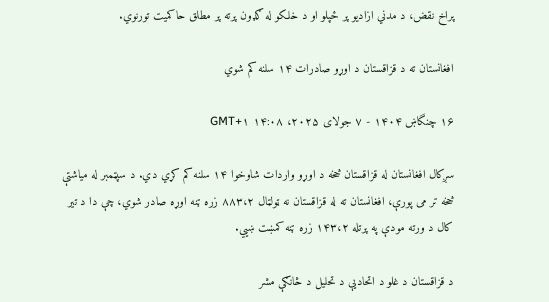پراخ نقض، د مدني ازادیو پر ځپلو او د خلکو له ګډون پرته پر مطلق حاکمیت تورنوي.

افغانستان ته د قزاقستان د اوړو صادرات ۱۴ سلنه کم شوي

۱۶ چنگاښ ۱۴۰۴ - ۷ جولای ۲۰۲۵، ۱۴:۰۸ GMT+۱

سږکال افغانستان له قزاقستان څخه د اوړو واردات شاوخوا ۱۴ سلنه کم کړي دي. د سپټمبر له میاشتې څخه تر می پورې، افغانستان ته له قزاقستان نه ټولټال ۸۸۳،۲ زره ټنه اوړه صادر شوي، چې دا د تیر کال د ورته مودې په پرتله ۱۴۳،۲ زره ټنه کمښت ښيي.

د قزاقستان د غلو د اتحادیې د تحلیل د څانګې مشر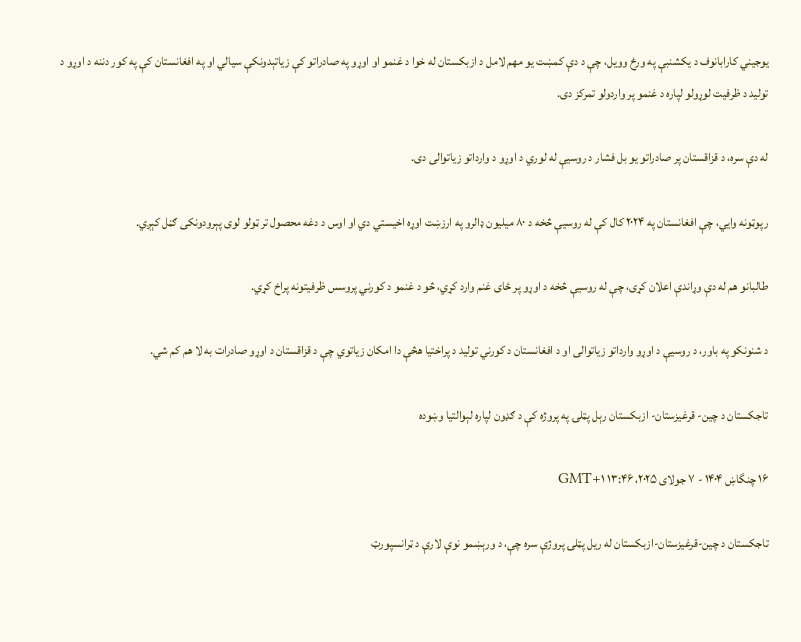یوجیني کارابانوف د یکشنبې په ورځ وویل، چې د دې کمښت یو مهم لامل د ازبکستان له خوا د غنمو او اوړو په صادراتو کې زیاتېدونکې سیالي او په افغانستان کې په کور دننه د اوړو د تولید د ظرفیت لوړولو لپاره د غنمو پر واردولو تمرکز دی.

له دې سره، د قزاقستان پر صادراتو یو بل فشار د روسیې له لوري د اوړو د وارداتو زیاتوالی دی.

رپوټونه وايي، چې افغانستان په ۲۰۲۴ کال کې له روسیې څخه د ۸۰ میلیون ډالرو په ارزښت اوړه اخیستي دي او اوس د دغه محصول تر ټولو لوی پېرودونکی ګڼل کېږي.

طالبانو هم له دې وړاندې اعلان کړی، چې له روسیې څخه د اوړو پر ځای غنم وارد کړي، څو د غنمو د کورني پروسس ظرفیتونه پراخ کړي.

د شنونکو په باور، د روسیې د اوړو وارداتو زیاتوالی او د افغانستان د کورني تولید د پراختیا هڅې دا امکان زیاتوي چې د قزاقستان د اوړو صادرات به لا هم کم شي.

تاجکستان د چین- قرغیزستان- ازبکستان رېل پټلۍ په پروژه کې د ګډون لپاره لېوالتیا وښوده

۱۶ چنگاښ ۱۴۰۴ - ۷ جولای ۲۰۲۵، ۱۳:۴۶ GMT+۱

تاجکستان د چین-قرغیزستان-ازبکستان له ریل پټلۍ پروژې سره چې، د ورېښمو نوې لارې د ټرانسپورټ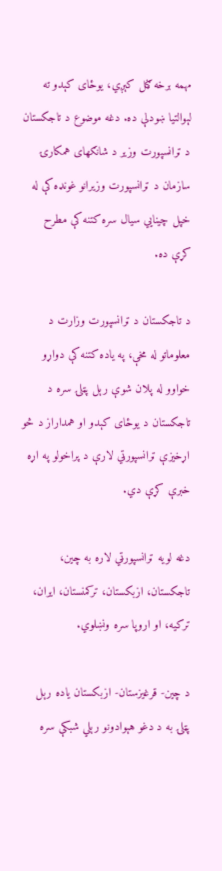مهمه برخه ګڼل کېږي، یوځای کېدو ته لېوالتیا ښودلې ده. دغه موضوع د تاجکستان د ټرانسپورت وزیر د شانګهای همکارۍ سازمان د ټرانسپورت وزیرانو غونډه کې له خپل چینايي سیال سره کتنه کې مطرح کړې ده.

د تاجکستان د ټرانسپورت وزارت د معلوماتو له مخې، په یاده کتنه کې دواړو خواوو له پلان شوې رېل پټلۍ سره د تاجکستان د یوځای کېدو او همداراز د څو اړخیزې ټرانسپورټي لارې د پراخولو په اړه خبرې کړې دي.

دغه لویه ټرانسپورټي لاره به چین، تاجکستان، ازبکستان، ترکمنستان، ایران، ترکیه، او اروپا سره ونښلوي.

د چین- قرغیزستان- ازبکستان یاده رېل پټلۍ به د دغو هېوادونو رېلي شبکې سره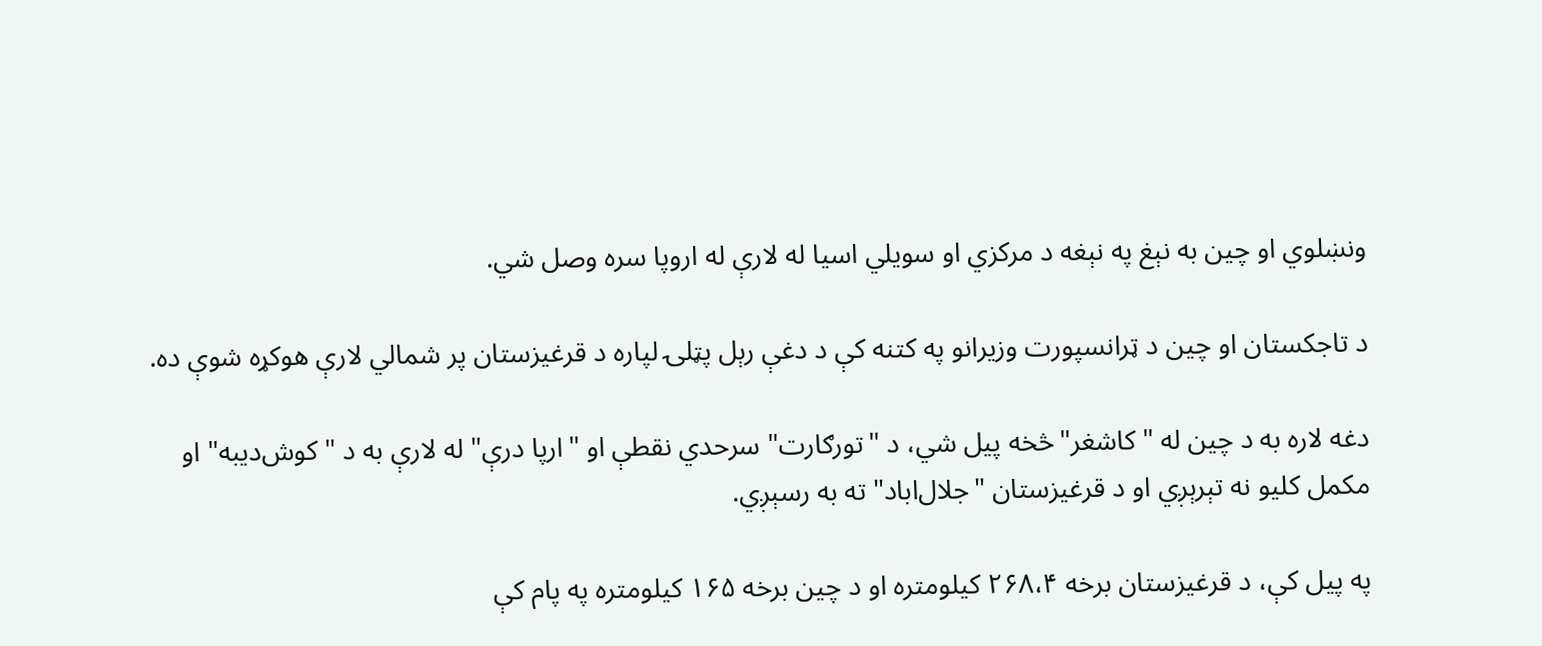ونښلوي او چین به نېغ په نېغه د مرکزي او سویلي اسیا له لارې له اروپا سره وصل شي.

د تاجکستان او چین د ټرانسپورت وزیرانو په کتنه کې د دغې رېل پټلۍ لپاره د قرغیزستان پر شمالي لارې هوکړه شوې ده.

دغه لاره به د چین له "کاشغر"څخه پیل شي، د "تورګارت" سرحدي نقطې او "ارپا درې" له لارې به د "کوش‌دیبه" او مکمل کلیو نه تېرېږي او د قرغیزستان "جلال‌اباد" ته به رسېږي.

په پیل کې، د قرغیزستان برخه ۲۶۸،۴ کیلومتره او د چین برخه ۱۶۵ کیلومتره په پام کې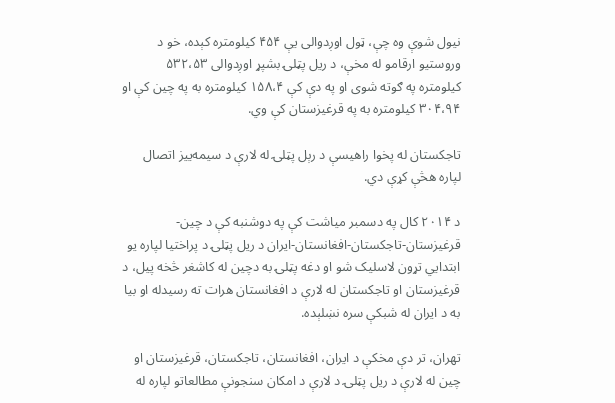نیول شوې وه چې، ټول اوږدوالی یې ۴۵۴ کیلومتره کېده، خو د وروستیو ارقامو له مخې، د ریل پټلۍ بشپړ اوږدوالی ۵۳۲،۵۳ کیلومتره په ګوته شوی او په دې کې ۱۵۸،۴ کیلومتره به په چین کې او ۳۰۴،۹۴ کیلومتره به په قرغیزستان کې وي.

تاجکستان له پخوا راهیسې د رېل پټلۍ له لارې د سیمه‌يیز اتصال لپاره هڅې کړې دي.

د ۲۰۱۴ کال په دسمبر میاشت کې په دوشنبه کې د چین-قرغیزستان-تاجکستان-افغانستان-ایران د ریل پټلۍ د پراختیا لپاره یو ابتدايي تړون لاسلیک شو او دغه پټلۍ به دچین له کاشغر څخه پیل، د قرغیزستان او تاجکستان له لارې د افغانستان هرات ته رسیدله او بیا به د ایران له شبکې سره نښلېده.

تهران، تر دې مخکې د ایران، افغانستان، تاجکستان، قرغیزستان او چین له لارې د ریل پټلۍ د لارې د امکان سنجونې مطالعاتو لپاره له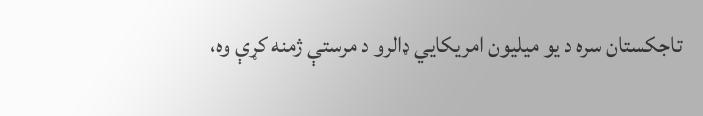تاجکستان سره د یو میلیون امریکایي ډالرو د مرستې ژمنه کړې وه،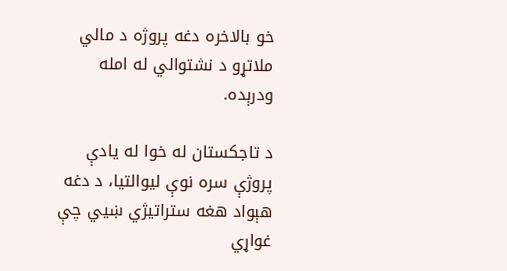خو بالاخره دغه پروژه د مالي ملاتړو د نشتوالي له امله ودرېده.

د تاجکستان له خوا له یادې پروژې سره نوې لیوالتیا، د دغه هېواد هغه ستراتیژي ښيي چې غواړي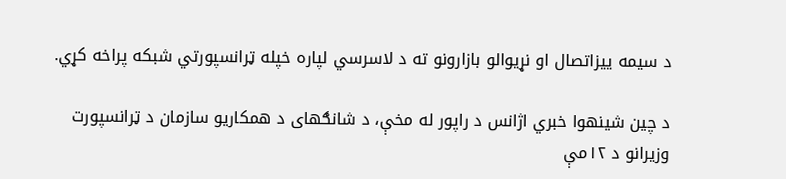د سیمه ییزاتصال او نړیوالو بازارونو ته د لاسرسي لپاره خپله ټرانسپورتي شبکه پراخه کړي.

د چین شینهوا خبري اژانس د راپور له مخې، د شانګهای د همکاریو سازمان د ټرانسپورت وزیرانو د ۱۲مې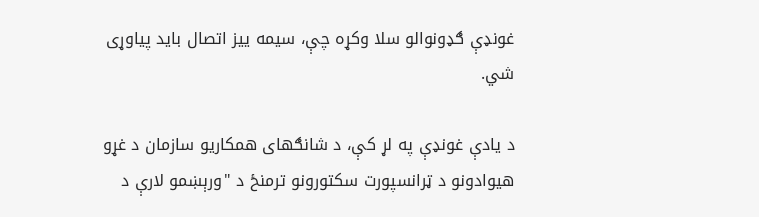غونډې ګډونوالو سلا وکړه چې، سیمه ییز اتصال باید پیاوړی شي.

د یادې غونډې په لړ کې، د شانګهای همکاریو سازمان د غړو هیوادونو د ټرانسپورت سکتورونو ترمنځ د "ورېښمو لارې د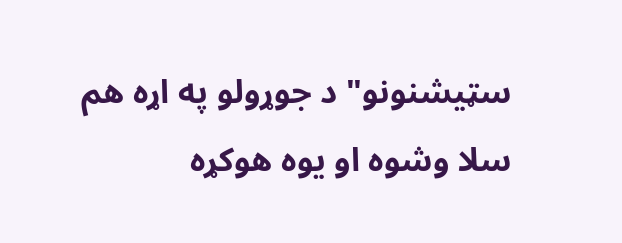سټیشنونو" د جوړولو په اړه هم سلا وشوه او یوه هوکړه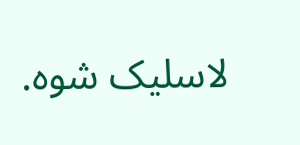لاسلیک شوه.